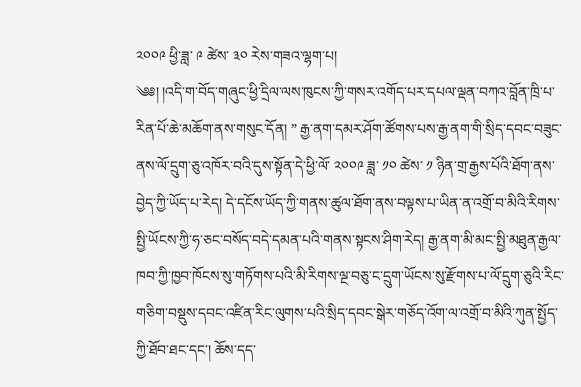༢༠༠༩ ཕྱི་ཟླ་ ༩ ཚེས་ ༣༠ རེས་གཟའ་ལྷག་པ།
༄༅། །འདི་ག་བོད་གཞུང་ཕྱི་དྲིལ་ལས་ཁུངས་ཀྱི་གསར་འགོད་པར་དཔལ་ལྡན་བཀའ་བློན་ཁྲི་པ་རིན་པོ་ཆེ་མཆོག་ནས་གསུང་དོན། ” རྒྱ་ནག་དམར་ཤོག་ཚོགས་པས་རྒྱ་ནག་གི་སྲིད་དབང་བཟུང་ནས་ལོ་དྲུག་ཅུ་འཁོར་བའི་དུས་སྟོན་དེ་ཕྱི་ལོ་ ༢༠༠༩ ཟླ་ ༡༠ ཚེས་ ༡ ཉིན་གྲ་རྒྱས་པོའི་ཐོག་ནས་བྱེད་ཀྱི་ཡོད་པ་རེད། དེ་དངོས་ཡོད་ཀྱི་གནས་ཚུལ་ཐོག་ནས་བལྟས་པ་ཡིན་ན་འགྲོ་བ་མིའི་རིགས་སྤྱི་ཡོངས་ཀྱི་ཧ་ཅང་བསོད་བདེ་དམན་པའི་གནས་སྟངས་ཤིག་རེད། རྒྱ་ནག་མི་མང་སྤྱི་མཐུན་རྒྱལ་ཁབ་ཀྱི་ཁྱབ་ཁོངས་སུ་གཏོགས་པའི་མི་རིགས་ལྔ་བཅུ་ང་དྲུག་ཡོངས་སུ་རྫོགས་པ་ལོ་དྲུག་ཅུའི་རིང་གཅིག་བསྡུས་དབང་འཛིན་རིང་ལུགས་པའི་སྲིད་དབང་སྒེར་གཅོད་འོག་ལ་འགྲོ་བ་མིའི་ཀུན་སྤྱོད་ཀྱི་ཐོབ་ཐང་དང་། ཆོས་དད་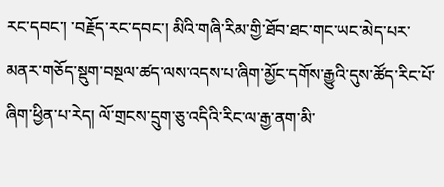རང་དབང་། ་བརྗོད་རང་དབང་། མིའི་གཞི་རིམ་གྱི་ཐོབ་ཐང་གང་ཡང་མེད་པར་མནར་གཅོད་སྡུག་བསྔལ་ཚད་ལས་འདས་པ་ཞིག་མྱོང་དགོས་རྒྱུའི་དུས་ཚོད་རིང་པོ་ཞིག་ཕྱིན་པ་རེད། ལོ་གྲངས་དྲུག་ཅུ་འདིའི་རིང་ལ་རྒྱ་ནག་མི་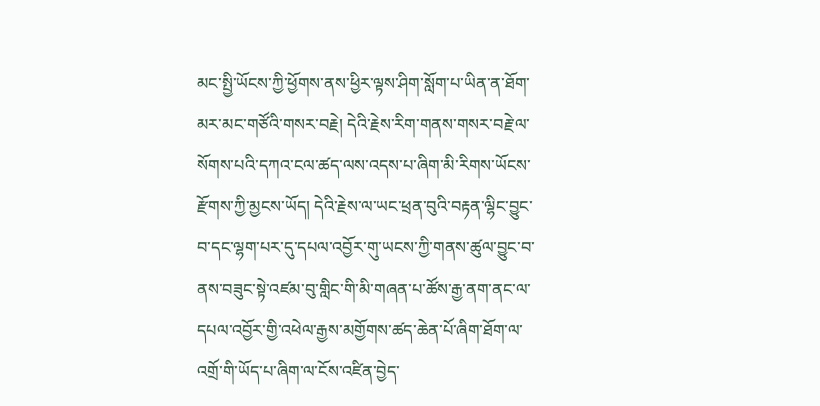མང་སྤྱི་ཡོངས་ཀྱི་ཕྱོགས་ནས་ཕྱིར་ལྟས་ཤིག་སློག་པ་ཡིན་ན་ཐོག་མར་མང་གཙོའི་གསར་བརྗེ། དེའི་རྗེས་རིག་གནས་གསར་བརྗེ་ལ་སོགས་པའི་དཀའ་ངལ་ཚད་ལས་འདས་པ་ཞིག་མི་རིགས་ཡོངས་རྫོགས་ཀྱི་མྱངས་ཡོད། དེའི་རྗེས་ལ་ཡང་ཕྲན་བུའི་བརྟན་ལྷིང་བྱུང་བ་དང་ལྷག་པར་དུ་དཔལ་འབྱོར་གུ་ཡངས་ཀྱི་གནས་ཚུལ་བྱུང་བ་ནས་བཟུང་སྟེ་འཛམ་བུ་གླིང་གི་མི་གཞན་པ་ཚོས་རྒྱ་ནག་ནང་ལ་དཔལ་འབྱོར་གྱི་འཕེལ་རྒྱས་མགྱོགས་ཚད་ཆེན་པོ་ཞིག་ཐོག་ལ་འགྲོ་གི་ཡོད་པ་ཞིག་ལ་ངོས་འཛིན་བྱེད་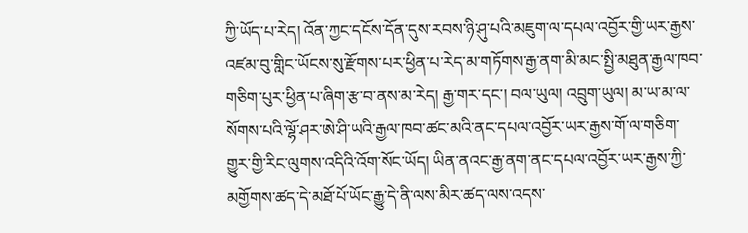ཀྱི་ཡོད་པ་རེད། འོན་ཀྱང་དངོས་དོན་དུས་རབས་ཉི་ཤུ་པའི་མཇུག་ལ་དཔལ་འབྱོར་གྱི་ཡར་རྒྱས་འཛམ་བུ་གླིང་ཡོངས་སུ་རྫོགས་པར་ཕྱིན་པ་རེད་མ་གཏོགས་རྒྱ་ནག་མི་མང་སྤྱི་མཐུན་རྒྱལ་ཁབ་གཅིག་པུར་ཕྱིན་པ་ཞིག་རྩ་བ་ནས་མ་རེད། རྒྱ་གར་དང་། བལ་ཡུལ། འབྲུག་ཡུལ། མ་ཡ་མ་ལ་སོགས་པའི་ལྷོ་ཤར་ཨེ་ཤི་ཡའི་རྒྱལ་ཁབ་ཚང་མའི་ནང་དཔལ་འབྱོར་ཡར་རྒྱས་གོ་ལ་གཅིག་གྱུར་གྱི་རིང་ལུགས་འདིའི་འོག་སོང་ཡོད། ཡིན་ནའང་རྒྱ་ནག་ནང་དཔལ་འབྱོར་ཡར་རྒྱས་ཀྱི་མགྱོགས་ཚད་དེ་མཐོ་པོ་ཡོང་རྒྱུ་དེ་ནི་ལས་མིར་ཚད་ལས་འདས་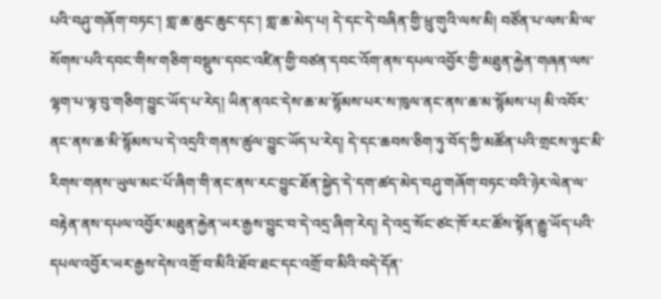པའི་བཤུ་གཞོག་བཏང་། གླ་ཆ་ཆུང་ཆུང་དང་། གླ་ཆ་མེད་པ། དེ་དང་དེ་བཞིན་གྱི་ཕྲུ་གུའི་ལས་མི། བཙོན་པ་ལས་མི་ལ་སོགས་པའི་དབང་གིས་གཅིག་བསྡུས་དབང་འཛིན་གྱི་བཙན་དབང་འོག་ནས་དཔལ་འབྱོར་གྱི་མཐུན་རྐྱེན་གཞན་ལས་ལྷག་པ་ལྟ་བུ་གཅིག་བྱུང་ཡོད་པ་རེད། ཡིན་ནའང་དེས་ཆ་མ་སྙོམས་པར་ས་ཁུལ་ནང་ནས་ཆ་མ་སྙོམས་པ། མི་འབོར་ནང་ནས་ཆ་མི་སྙོམས་པ་དེ་འདྲའི་གནས་ཚུལ་བྱུང་ཡོད་པ་རེད། དེ་དང་ཆབས་ཅིག་ཏུ་བོད་ཀྱི་མཚོན་པའི་གྲངས་ཉུང་མི་རིགས་གནས་ཡུལ་མང་པོ་ཞིག་གི་ནང་ནས་རང་བྱུང་ཐོན་སྐྱེད་དེ་དག་ཚད་མེད་བཤུ་གཞོག་བཏང་བའི་ཉེར་ལེན་ལ་བརྟེན་ནས་དཔལ་འབྱོར་མཐུན་རྐྱེན་ཡར་རྒྱས་བྱུང་བ་དེ་འདྲ་ཞིག་རེད། དེ་འདྲ་སོང་ཙང་ཁོ་རང་ཚོས་སྟོན་རྒྱུ་ཡོད་པའི་དཔལ་འབྱོར་ཡར་རྒྱས་དེས་འགྲོ་བ་མིའི་ཐོབ་ཐང་དང་འགྲོ་བ་མིའི་བདེ་དོན་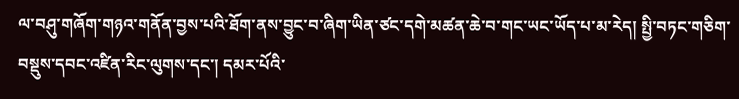ལ་བཤུ་གཞོག་གཉའ་གནོན་བྱས་པའི་ཐོག་ནས་བྱུང་བ་ཞིག་ཡིན་ཙང་དགེ་མཚན་ཆེ་བ་གང་ཡང་ཡོད་པ་མ་རེད། སྤྱི་བཏང་གཅིག་བསྡུས་དབང་འཛིན་རིང་ལུགས་དང་། དམར་པོའི་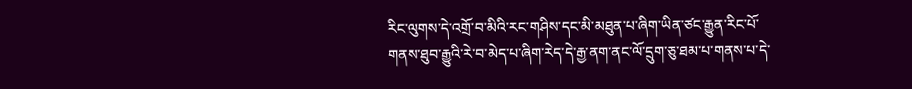རིང་ལུགས་དེ་འགྲོ་བ་མིའི་རང་གཤིས་དང་མི་མཐུན་པ་ཞིག་ཡིན་ཙང་རྒྱུན་རིང་པོ་གནས་ཐུབ་རྒྱུའི་རེ་བ་མེད་པ་ཞིག་རེད་དེ་རྒྱ་ནག་ནང་ལོ་དྲུག་ཅུ་ཐམ་པ་གནས་པ་དེ་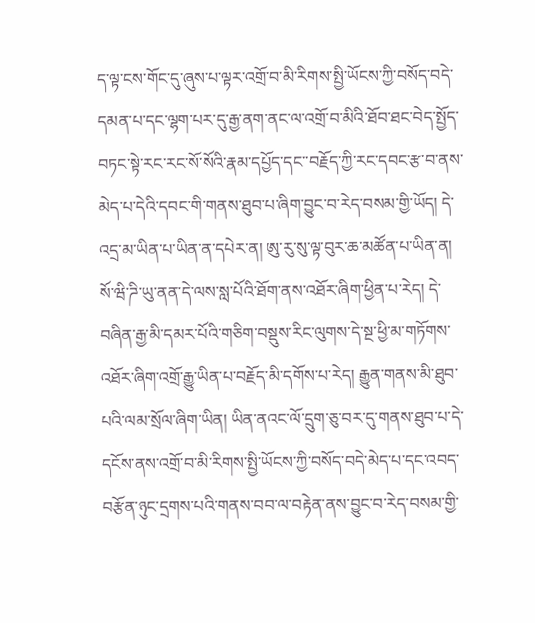ད་ལྟ་ངས་གོང་དུ་ཞུས་པ་ལྟར་འགྲོ་བ་མི་རིགས་སྤྱི་ཡོངས་ཀྱི་བསོད་བདེ་དམན་པ་དང་ལྷག་པར་དུ་རྒྱ་ནག་ནང་ལ་འགྲོ་བ་མིའི་ཐོབ་ཐང་བེད་སྤྱོད་བཏང་སྟེ་རང་རང་སོ་སོའི་རྣམ་དཔྱོད་དང་་བརྗོད་ཀྱི་རང་དབང་རྩ་བ་ནས་མེད་པ་དེའི་དབང་གི་གནས་ཐུབ་པ་ཞིག་བྱུང་བ་རེད་བསམ་གྱི་ཡོད། དེ་འདྲ་མ་ཡིན་པ་ཡིན་ན་དཔེར་ན། ཨུ་རུ་སུ་ལྟ་བུར་ཆ་མཚོན་པ་ཡིན་ན། སོ་ཝི་ཌི་ཡུ་ནན་དེ་ལས་སླ་པོའི་ཐོག་ནས་འཐོར་ཞིག་ཕྱིན་པ་རེད། དེ་བཞིན་རྒྱ་མི་དམར་པོའི་གཅིག་བསྡུས་རིང་ལུགས་དེ་སྔ་ཕྱི་མ་གཏོགས་འཐོར་ཞིག་འགྲོ་རྒྱུ་ཡིན་པ་བརྗོད་མི་དགོས་པ་རེད། རྒྱུན་གནས་མི་ཐུབ་པའི་ལམ་སྲོལ་ཞིག་ཡིན། ཡིན་ནའང་ལོ་དྲུག་ཅུ་བར་དུ་གནས་ཐུབ་པ་དེ་དངོས་ནས་འགྲོ་བ་མི་རིགས་སྤྱི་ཡོངས་ཀྱི་བསོད་བདེ་མེད་པ་དང་འབད་བརྩོན་ཉུང་དྲགས་པའི་གནས་བབ་ལ་བརྟེན་ནས་བྱུང་བ་རེད་བསམ་གྱི་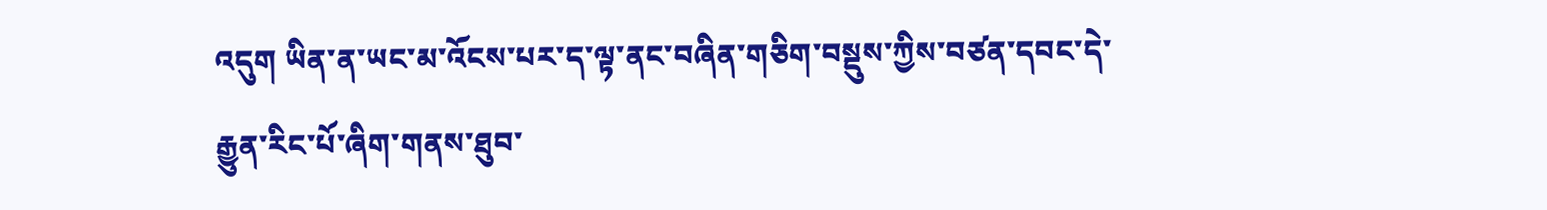འདུག ཡིན་ན་ཡང་མ་འོངས་པར་ད་ལྟ་ནང་བཞིན་གཅིག་བསྡུས་ཀྱིས་བཙན་དབང་དེ་རྒྱུན་རིང་པོ་ཞིག་གནས་ཐུབ་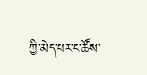ཀྱི་མེད་པར་ང་ཚོས་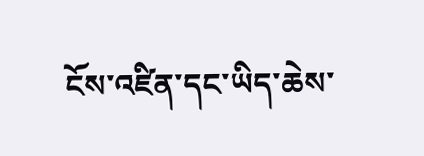ངོས་འཛིན་དང་ཡིད་ཆེས་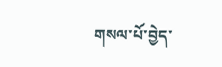གསལ་པོ་བྱེད་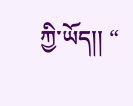ཀྱི་ཡོད།། “